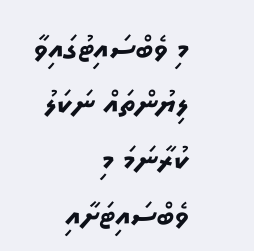މި ވެބްސައިޓުގައިވާ ލިޔުންތައް ނަކަލު ކުރާނަމަ މި ވެބްސައިޓަށާއި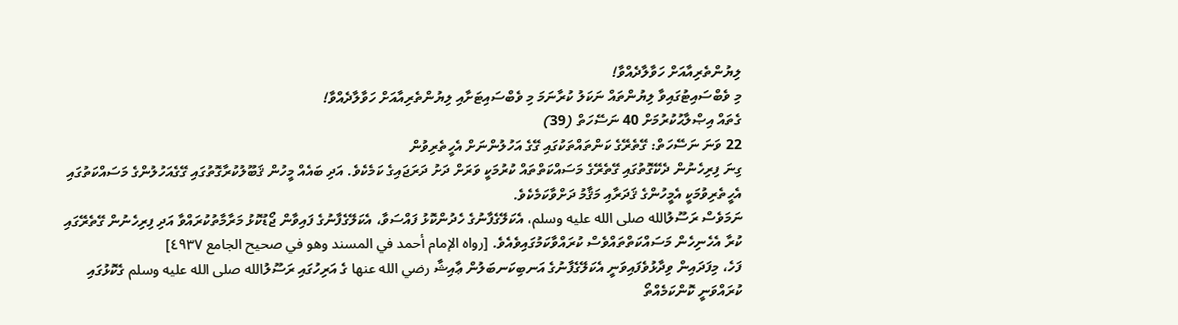ލިޔުންތެރިއާއަށް ހަވާލާދެއްވާ!
މި ވެބްސައިޓުގައިވާ ލިޔުންތައް ނަކަލު ކުރާނަމަ މި ވެބްސައިޓަށާއި ލިޔުންތެރިއާއަށް ހަވާލާދެއްވާ!
ގެތައް އިޞްލާޙުކުރުމަށް 40 ނަސޭހަތް (39)
22 ވަނަ ނަސޭހަތް: ގޭތެރޭގެ ކަންތައްތަކުގައި ގޭގެ އަހުލުންނަށް އެހީތެރިވުން
ގިނަ ފިރިހެނުން ދެކޭގޮތުގައި ގޭތެރޭގެ މަސައްކަތްތައް ކުރުމަކީ ވަރަށް ދަށު ދަރަޖައިގެ ކަމެކެވެ. އަދި ބައެއް މީހުން ޤަބޫލުކުރާގޮތުގައި ގޭގެއަހުލުންގެ މަސައްކަތުގައި އެހީތެރިވުމަކީ އެމީހުންގެ ޤަދަރާއި މަޤާމު ދަށްވާކަމެކެވެ.
ނަމަވެސް ރަސޫލުالله صلى الله عليه وسلم، އެކަލޭގެފާނުގެ ހެދުންކޮޅު ފައްސަވާ، އެކަލޭގެފާނުގެ ފައިވާން ޖޯޑުކޮޅު މަރާމާތުކުރައްވާ އަދި ފިރިހެނުން ގޭތެރޭގައި ކުރާ އެހެނިހެން މަސައްކަތްތައްވެސް ކުރައްވާކަމުގައިވެއެވެ. [رواه الإمام أحمد في المسند وهو في صحيح الجامع ٤٩٣٧]
ފަހެ، މިފަދައިން ވިދާޅުވެފައިވަނީ އެކަލޭގެފާނުގެ އަނބިކަނބަލުން ޢާއިޝާ رضي الله عنها ގެ އަރިހުގައި ރަސޫލުالله صلى الله عليه وسلم ގެކޮޅުގައި ކުރައްވަނީ ކޮންކަމެއްތޯ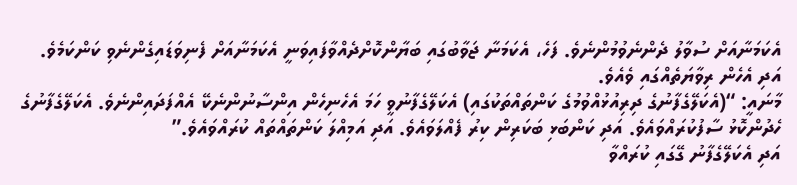އެކަމަނާއަށް ސުވާލު ދެންނެވުމުންނެވެ. ފަހެ، އެކަމަނާ ޖަވާބުގައި ބަޔާންކޮށްދެއްވާފައިވަނީ އެކަމަނާއަށް ފެނިވަޑައިގެންނެވި ކަންކަމެވެ.
އަދި އެހެން ރިވާޔަތެއްގައި ވެއެވެ.
މާނައީ: “(އެކަލޭގެފާނުގެ ދިރިއުޅުއްވުމުގެ ކަންތައްތަކުގައި) އެކަލޭގެފާނުވީ ހަމަ އެހެނިހެން އިންސާނުންނެކޭ އެއްފަދައިންނެވެ. އެކަލޭގެފާނުގެ ހެދުންކޮޅު ސާފުކުރައްވައެވެ. އަދި ކަންބަޅި ބަކަރިން ކިރު ފެއްލަވައެވެ. އަދި އަމިއްލަ ކަންތައްތައް ކުރައްވައެވެ.”
އަދި އެކަލޭގެފާނު ގޭގައި ކުރައްވާ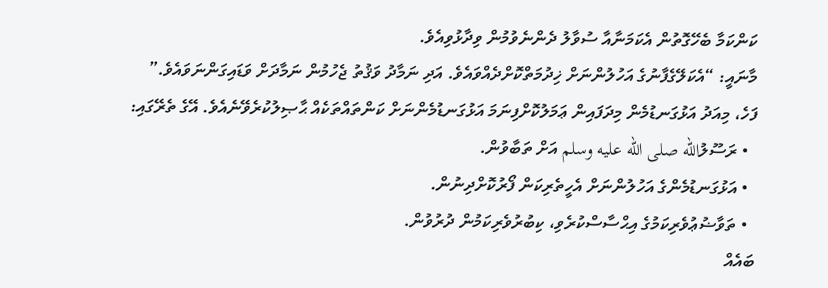ކަންކަމާ ބެހޭގޮތުން އެކަމަނާއާ ސުވާލު ދެންނެވުމުން ވިދާޅުވިއެވެ.
މާނައީ: “އެކަލޭގެފާނުގެ އަހުލުންނަށް ޚިދުމަތްކޮށްދެއްވައެވެ. އަދި ނަމާދު ވަޤުތު ޖެހުމުން ނަމާދަށް ވަޑައިގަންނަވައެވެ.”
ފަހެ، މިއަދު އަޅުގަނޑުމެން މިދަފައިން ޢަމަލުކޮށްފިނަމަ އަޅުގަނޑުމެންނަށް ކަންތައްތަކެއް ޙާޞިލުކުރެވޭނެއެވެ. އޭގެ ތެރޭގައި:
  • ރަސޫލުالله صلى الله عليه وسلم އަށް ތަބާވުން.
  • އަޅުގަނޑުމެންގެ އަހުލުންނަށް އެހީތެރިކަން ފޯރުކޮށްދިނުން.
  • ތަވާޟުޢުވެރިކަމުގެ އިޙްސާސްކުރެވި، ކިބުރުވެރިކަމުން ދުރުވުން.
ބައެއް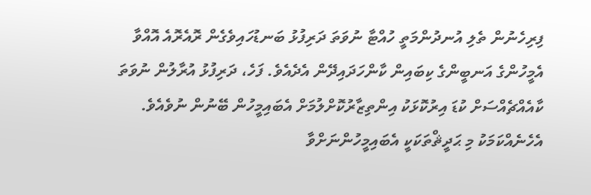ފިރިހެނުން ތެލި އުނދުންމަތީ ހުއްޓާ ނުވަތަ ދަރިފުޅު ބަނޑުހައިވެގެން ރޮއެރޮއެ އޮއްވާ އެމީހުންގެ އަނބީންގެ ކިބައިން ކާންހަދައިދޭން އެދެއެވެ. ފަހެ، ދަރިފުޅު އުރާލުން ނުވަތަ ކާއެއްޗެއްސަށް ކުޑަ އިރުކޮޅަކު އިންތިޒާރުކޮށްލުމަށް އެބައިމީހުން ބޭނުން ނުވެއެވެ. އެހެނެއްކަމަކު މި ޙަދީޘްތަކަކީ އެބައިމީހުންނަށްވާ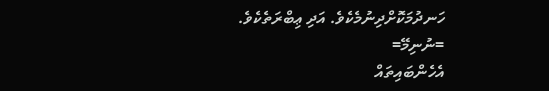ހަނދުމަކޮށްދިނުމެކެވެ. އަދި ޢިބްރަތެކެވެ.
=ނުނިމޭ=
އެހެންބައިތައް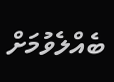ބެއްލެވުމަށް